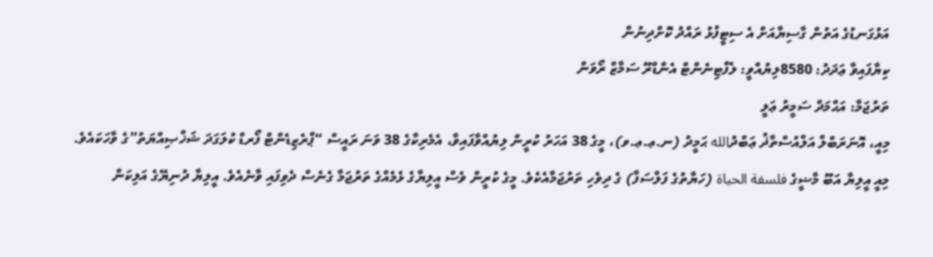އަޅުގަނޑުގެ އަތުން ގާސިޔާއަށް އެ ސިޓީފުޅު ރައްދު ކޮށްދިނުން
ކިޔާފައިވާ ޢަދަދު: 8580ލިޔުއްވީ: ލެފްޓިނެންޓް އެންޑްރޫ ސަމާޒް ރޯވަން
ތަރުޖަމާ: އަޙްމަދް ސަމީރު ޢަލީ
މިއީ، އޮނަރަބްލް އަލްއުސްތާޛު ޢަބްދުالله ޙަމީދު (ނ.ޢ.ޢ.ވ)، މީގެ 38 އަހަރު ކުރީން ލިޔުއްވާފައިވާ، އެމެރިކާގެ 38 ވަނަ ރައީސް “ޕްރެޒިޑެންޓް ފޯރޑް ކުލަގަދަ ޝަޚްޞިއްޔަތު”ގެ ވާހަކައެވެ.
މިއީ އީލިޔާ އަބޫ މާޟީގެ فلسفة الحياة (ހަޔާތުގެ ފަލްސަފާ) ގެ ދިވެހި ތަރުޖަމާއެކެވެ. މީގެ ކުރީން ވެސް އީލިޔާގެ ޅެމެއްގެ ތަރުޖަމާ ގެނެސް ދެވިފައި ވާނެއެވެ. އީލިޔާ ދުނިޔޭގެ އަލިކަން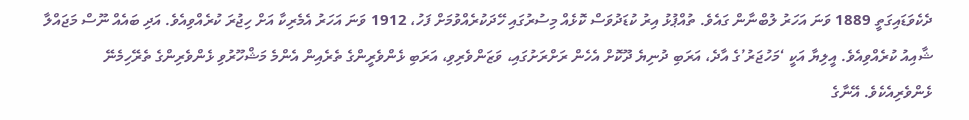ދެކެވަޑައިގަތީ 1889 ވަނަ އަހަރު ލުބްނާން ގައެވެ. ތުއްޕުޅު އިރު ކުޑަދުވަސް ކޮޅެއް މިސުރުގައި ހޭދަކުރެއްވުމަށް ފަހު، 1912 ވަނަ އަހަރު އެމެރިކާ އަށް ހިޖުރަ ކުރެއްވިއެވެ. އަދި ބައެއް ނޫސް މަޖައްލާ ޝާއިއު ކުރެއްވިއެވެ. އީލިޔާ އަކީ ‘މަހުޖަރު’ގެ އާދެ، އަރަބި ދުނިޔެ ދޫކޮށް އެހެން ރަށްރަށުގައި، ވަޒަންވެރިވި، އަރަބި ޅެންވެރީންގެ ތެރެއިން އެންމެ މަޝްހޫރުވި ޅެންވެރިންގެ ތެރޭހިމެނޭ ޅެންވެރިއެކެވެ. އޭނާގެ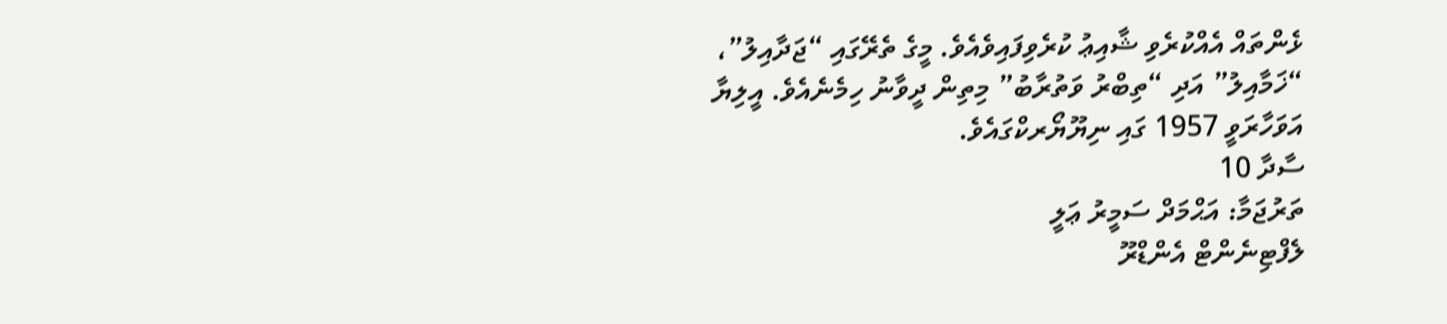ޅެންތައް އެއްކުރެވި ޝާއިޢު ކުރެވިފައިވެއެވެ. މީގެ ތެރޭގައި “ޖަދާއިލު”، “ޚަމާއިލު” އަދި “ތިބްރު ވަތުރާބު” މިތިން ދީވާނު ހިމެނެއެވެ. އީލިޔާ އަވަހާރަވީ 1957 ގައި ނިޔޫޔޯރކްގައެވެ.
ސާދާ 10
ތަރުޖަމާ: އަޙްމަދް ސަމީރު ޢަލީ
ލެފްޓިނެންޓް އެންޑްރޫ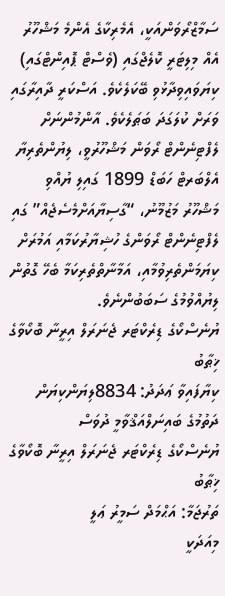ސަމާޒްރޯވަންއަކީ، އެމެރިކާގެ އެންމެ މަޝްހޫރު އެއް މިލިޓަރީ ކޮލެޖްގައި (ވެސްޓް ޕޮއިންޓްގައި) ކިޔަވައިވިދާޅުވި ބޭކަލެކެވެ. އަސްކަރީ ދާއިރާގައި ވަރަށް ކުލަގަދަ ބަޠަލެކެވެ. އާންމުންނަށް ލެފްޓިނެންޓް ރޯވަން މަޝްހޫރުވީ، ލިޔުންތެރިޔާ އެލްބަރޓް ހަބަޑް 1899 ގައިލި ޔުއްވި މަޝްހޫރު މަޒުމޫނު، “ގާސިޔާއަށްމެސެޖެއް” ގައި ލެފްޓިނެންޓް ރޯވަންގެ ހުޝިޔާރުކަމާއި އަމުރަށް ކިޔަމަންތެރިވުމާއި، އަމާނާތްތެރިކަމާ ބެހޭ ގޮތުން ލިޔުއްވުމުގެ ސަބަބުންނެވެ.
ޔުނެސްކޯގެ ޑިރެކްޓަރ ޖެނަރަލް އިރީނާ ބޮކޯވާގެ ޚިޠާބު
ކިޔާފައިވާ ޢަދަދު: 8834ލިޔަންކިޔަން ދަތުމުގެ ބައިނަލްއަޤްވާމީ ދުވަސް
ޔުނެސްކޯގެ ޑިރެކްޓަރ ޖެނަރަލް އިރީނާ ބޮކޯވާގެ ޚިޠާބު
ތަރުޖަމާ: އަޙްމަދް ސަމީރު ޢަލީ
މިއަދަކީ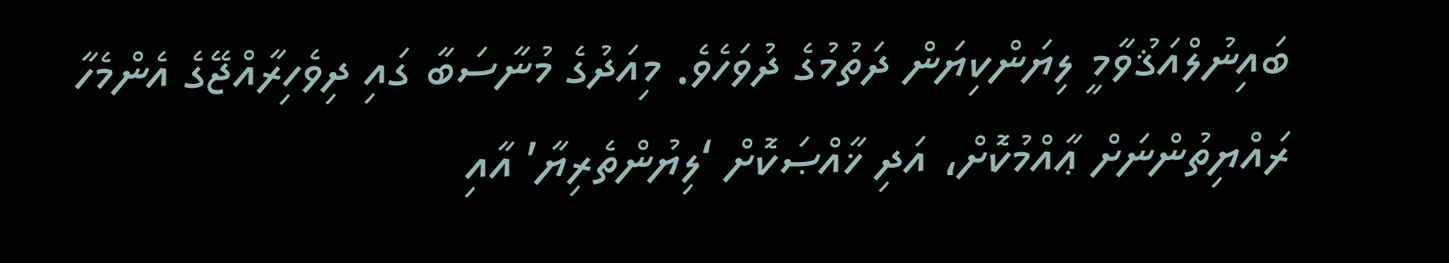ބައިނުލްއަޤުވާމީ ލިޔަންކިޔަން ދަތުމުގެ ދުވަހެވެ. މިއަދުގެ މުނާސަބާ ގައި ދިވެހިރާއްޖޭގެ އެންމެހާ ރައްޔިތުންނަށް ޢާއްމުކޮށް، އަދި ޚާއްޞަކޮށް ‘ލިޔުންތެރިޔާ’ އާއި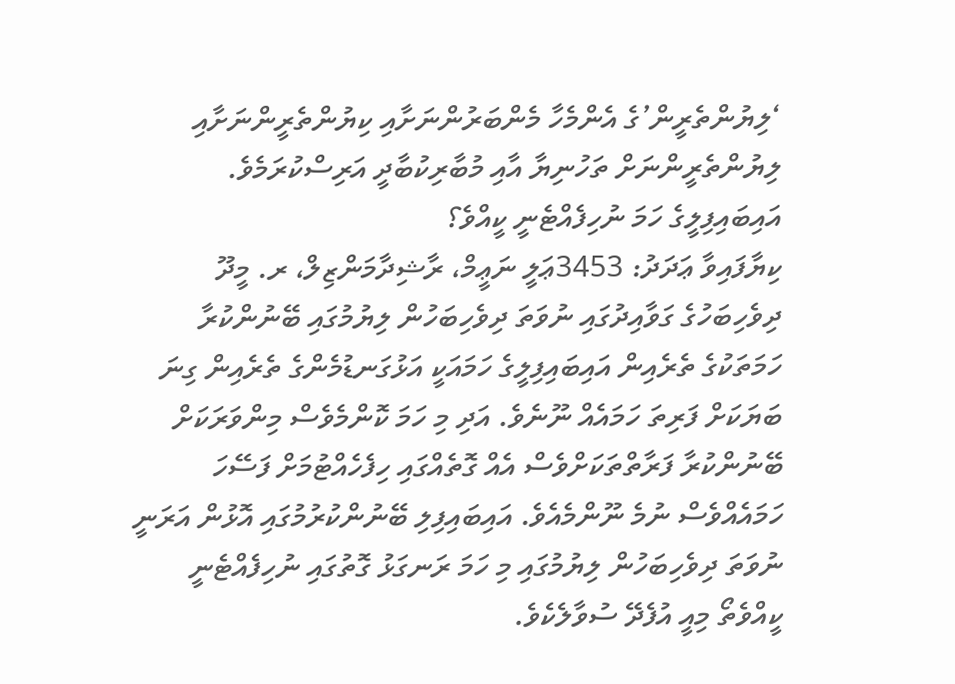‘ލިޔުންތެރީން’ގެ އެންމެހާ މެންބަރުންނަށާއި ކިޔުންތެރީންނަށާއި ލިޔުންތެރީންނަށް ތަހުނިޔާ އާއި މުބާރިކުބާދީ އަރިސްކުރަމެވެ.
އައިބައިފިލީގެ ހަމަ ނުހިފެއްޓެނީ ކީއްވެ؟
ކިޔާފައިވާ ޢަދަދު: 3453ޢަލީ ނަޢީމް، ރާޝިދާމަންޒިލް، ރ. މީދޫ
ދިވެހިބަހުގެ ގަވާއިދުގައި ނުވަތަ ދިވެހިބަހުން ލިޔުމުގައި ބޭނުންކުރާ ހަމަތަކުގެ ތެރެއިން އައިބައިފިލީގެ ހަމައަކީ އަޅުގަނޑުމެންގެ ތެރެއިން ގިނަ ބަޔަކަށް ފަރިތަ ހަމައެއް ނޫނެވެ. އަދި މި ހަމަ ކޮންމެވެސް މިންވަރަކަށް ބޭނުންކުރާ ފަރާތްތަކަށްވެސް އެއް ގޮތެއްގައި ހިފެހެއްޓުމަށް ފަސޭހަ ހަމައެއްވެސް ނުމެ ނޫންމެއެވެ. އައިބައިފިލި ބޭނުންކުރުމުގައި އޮޅުން އަރަނީ ނުވަތަ ދިވެހިބަހުން ލިޔުމުގައި މި ހަމަ ރަނގަޅު ގޮތުގައި ނުހިފެއްޓެނީ ކީއްވެތޯ މިއީ އުފެދޭ ސުވާލެކެވެ.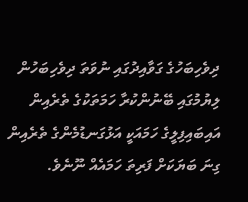ދިވެހިބަހުގެ ގަވާއިދުގައި ނުވަތަ ދިވެހިބަހުން ލިޔުމުގައި ބޭނުންކުރާ ހަމަތަކުގެ ތެރެއިން އައިބައިފިލީގެ ހަމައަކީ އަޅުގަނޑުމެންގެ ތެރެއިން ގިނަ ބަޔަކަށް ފަރިތަ ހަމައެއް ނޫނެވެ.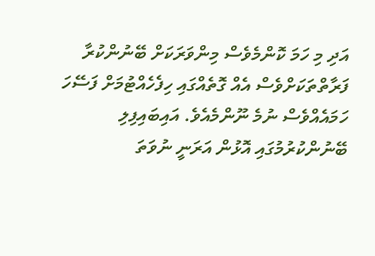އަދި މި ހަމަ ކޮންމެވެސް މިންވަރަކަށް ބޭނުންކުރާ ފަރާތްތަކަށްވެސް އެއް ގޮތެއްގައި ހިފެހެއްޓުމަށް ފަސޭހަ ހަމައެއްވެސް ނުމެ ނޫންމެއެވެ. އައިބައިފިލި ބޭނުންކުރުމުގައި އޮޅުން އަރަނީ ނުވަތަ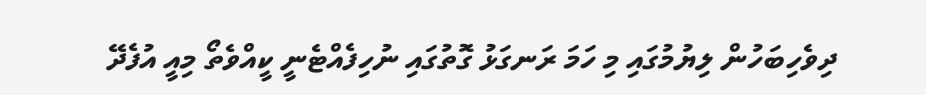ދިވެހިބަހުން ލިޔުމުގައި މި ހަމަ ރަނގަޅު ގޮތުގައި ނުހިފެއްޓެނީ ކީއްވެތޯ މިއީ އުފެދޭ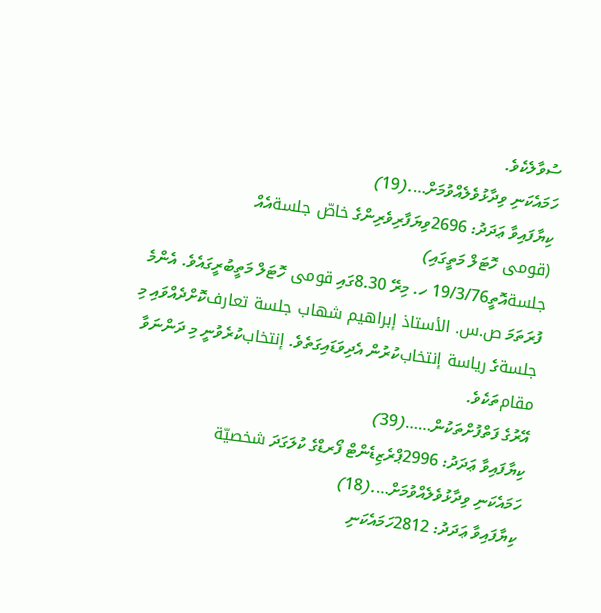ސުވާލެކެވެ.
ހަމައެކަނި ވިދާޅުވެލެއްވުމަށް….(19)
ކިޔާފައިވާ ޢަދަދު: 2696ވިޔަފާރިވެރިންގެ خاصّ جلسةއެއް
(قومى ހޮޓަލް މަތީގައި)
جلسةއޮތީ19/3/76 ހ. މިރޭ 8.30ގައި قومى ހޮޓަލް މަތީބުރީގައެވެ. އެންމެ ފުރަތަމަ ص.س. الأستاذ إبراهيم شهاب جلسة تعارفކޮށްދެއްވައި މި جلسةގެ رياسة إنتخابކުރުން އެދިވަޑައިގަތެވެ. إنتخابކުރެވުނީ މި ދަންނަވާ مقامތަކެވެ.
އޭރުގެ ފަތްފުށްތަކުން……(39)
ކިޔާފައިވާ ޢަދަދު: 2996ޕްރެޒިޑެންޓް ފޯރޑްގެ ކުލަގަދަ شخصيّة
ހަމައެކަނި ވިދާޅުވެލެއްވުމަށް….(18)
ކިޔާފައިވާ ޢަދަދު: 2812ހަމައެކަނި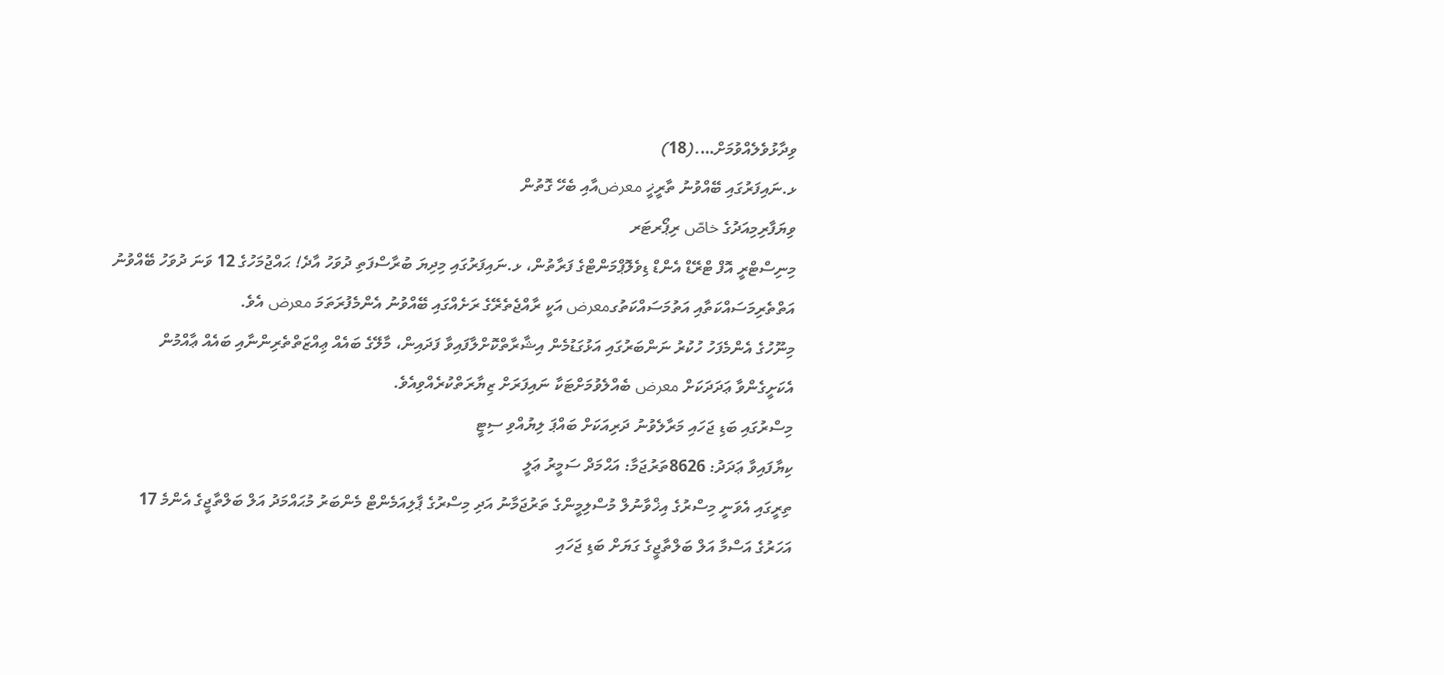ވިދާޅުވެލެއްވުމަށް….(18)
ޅ.ނައިފަރުގައި ބޭއްވުނު ތާރީޚީ معرضއާއި ބެހޭ ގޮތުން
ވިޔަފާރިމިއަދުގެ خاصّ ރިޕޯރޓަރ
މިނިސްޓްރީ އޮފް ޓްރޭޑް އެންޑް ޑިވެލޮޕްމަންޓްގެ ފަރާތުން، ޅ.ނައިފަރުގައި މިދިޔަ ބުރާސްފަތި ދުވަހު އާދެ! ޙައްޖުމަހުގެ 12 ވަނަ ދުވަހު ބޭއްވުނު އަތްތެރިމަސައްކަތާއި އަތުމަސައްކަތުގمعرض އަކީ ރާއްޖެތެރޭގެ ރަށެއްގައި ބޭއްވުނު އެންމެފުރަތަމަ معرض އެވެ.
މިނޫހުގެ އެންމެފަހު ހުކުރު ނަންބަރުގައި އަޅުގަޑުމެން އިޝާރާތްކޮށްލާފައިވާ ފަދައިން، މާލޭގެ ބައެއް ޢިއްޒަތްތެރިންނާއި ބައެއް ޢާއްމުން އެކަށީގެންވާ ޢަދަދަކަށް معرض ބެއްލެވުމަށްޓަކާ ނައިފަރަށް ޒިޔާރަތްކުރެއްވިއެވެ.
މިސްރުގައި ބަޑި ޖަހައި މަރާލެވުނު ދަރިއަކަށް ބައްޕަ ލިޔުއްވި ސިޓީ
ކިޔާފައިވާ ޢަދަދު: 8626ތަރުޖަމާ: އަޙްމަދް ސަމީރު ޢަލީ
ތިރީގައި އެވަނީ މިސްރުގެ އިޚްވާނުލް މުސްލިމީންގެ ތަރުޖަމާނު އަދި މިސްރުގެ ޕާލިއަމެންޓް މެންބަރު މުޙައްމަދު އަލް ބަލްތާޖީގެ އެންމެ 17 އަހަރުގެ އަސްމާ އަލް ބަލްތާޖީގެ ގަޔަށް ބަޑި ޖަހައި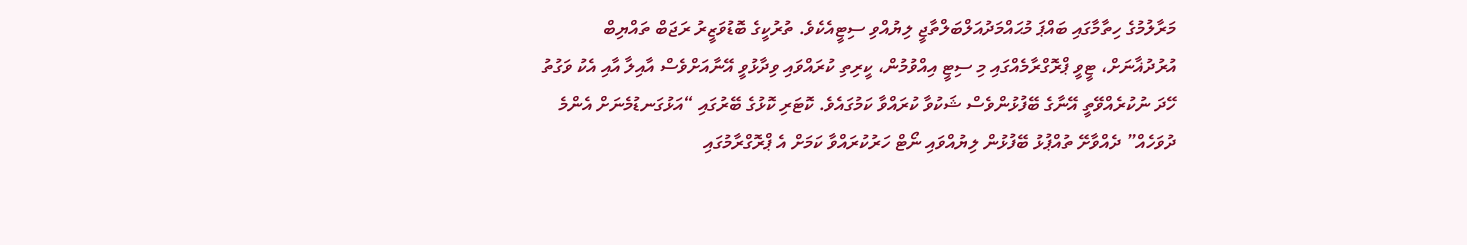މަރާލުމުގެ ހިތާމާގައި ބައްޕަ މުޙައްމަދުއަލްބަލްތާޖީ ލިޔުއްވި ސިޓީއެކެވެ. ތުރުކީގެ ބޮޑުވަޒީރު ރަޖަބް ތައްޔިބް އުރުދުޣާނަށް، ޓީވީ ޕްރޮގްރާމެއްގައި މި ސިޓީ އިއްވުމުން، ކީރިތި ކުރައްވައި ވިދާޅުވީ އޭނާއަށްވެސް އާއިލާ އާއި އެކު ވަގުތު ހޭދަ ނުކުރެއްވޭތީ އޭނާގެ ބޭފުޅުންވެސް ޝަކުވާ ކުރައްވާ ކަމުގައެވެ. ކޮޓަރި ކޮޅުގެ ބޭރުގައި “އަޅުގަނޑުމެނަށް އެންމެ ދުވަހެއް” ދެއްވާށޭ ތުއްޕުޅު ބޭފުޅުން ލިޔުއްވައި ނޯޓް ހަރުކުރައްވާ ކަމަށް އެ ޕްރޮގްރާމުގައި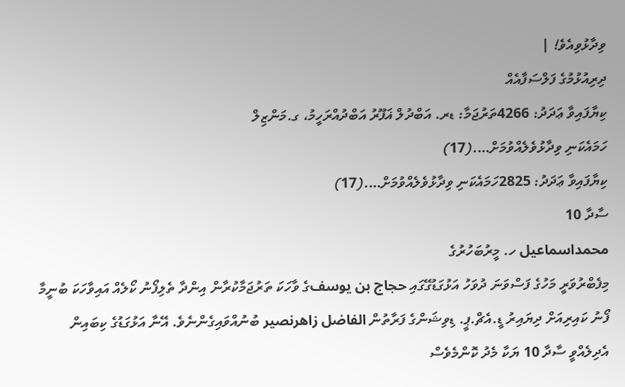ވިދާޅުވިއެވެ! |
ދިރިއުޅުމުގެ ފަލްސަފާއެއް
ކިޔާފައިވާ ޢަދަދު: 4266ތަރުޖަމާ: ޑރ. އަބްދުލް ޣަފޫރު އަބްދުއްރަހީމު، ގ.މަންޒިލް
ހަމައެކަނި ވިދާޅުވެލެއްވުމަށް….(17)
ކިޔާފައިވާ ޢަދަދު: 2825ހަމައެކަނި ވިދާޅުވެލެއްވުމަށް….(17)
ސާދާ 10
محمداسماعيل ހ. މީރުބަހުރުގެ
މިފެބްރުވަރީ މަހުގެ ފަސްވަނަ ދުވަހު އަޅުގަޑުގޭގައި حجاج بن يوسفގެ ވާހަކަ ތަރުޖަމާކުރާން އިންދާ ތެލިފޯނު ކޯލެއް އައިވާހަކަ ބުނީމާ ފޯނު ކައިރިއަށް ދިޔައިރު ޑީ.އެޗް.ޕީ. ޑިވިޝަންގެ ފަރާތުން الفاضل زاهرنصير ބުނުއްވައިގެންނެވެ. އޭނާ އަޅުގަޑުގެ ކިބައިން އެދިލެއްވީ ސާދާ 10 ޔަކާ މެދު ކޮންމެވެސް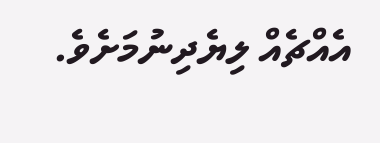އެއްޗެއް ލިޔެދިނުމަށެވެ.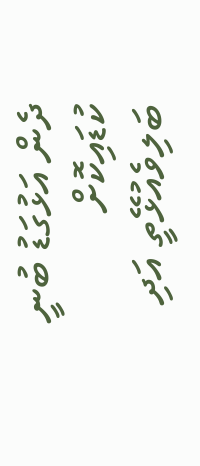ދެން އަޅުގަޑު ބުނީ ކުޑައިކޮށް ބަލިވެއުޅޭތީ އަދި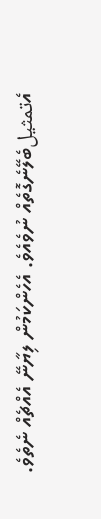އެتمثيلބެލޭނެގޮތެއް ނުވެއެވެ. އެހެންކަމުން ލިޔާނޭ އެއްޗެއް ނެތެވެ.